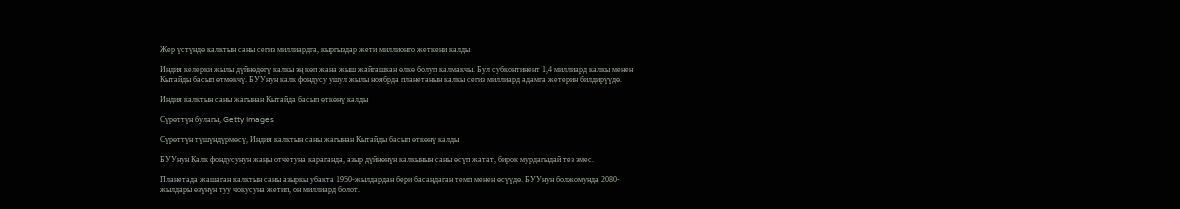Жер үстүндө калктын саны сегиз миллиардга, кыргыздар жети миллионго жеткени калды

Индия келерки жылы дүйнөдөгү калкы эң көп жана жыш жайгашкан өлкө болуп калмакчы. Бул субконтинент 1,4 миллиард калкы менен Кытайды басып өтмөкчү. БУУнун калк фондусу ушул жылы ноябрда планетанын калкы сегиз миллиард адамга жетерин билдирүүдө.

Индия калктын саны жагынан Кытайда басып өткөнү калды

Сүрөттүн булагы, Getty Images

Сүрөттүн түшүндүрмөсү, Индия калктын саны жагынан Кытайды басып өткөнү калды

БУУнун Калк фондусунун жаңы отчетуна караганда, азыр дүйнөнүн калкынын саны өсүп жатат, бирок мурдагыдай тез эмес.

Планетада жашаган калктын саны азыркы убакта 1950-жылдардан бери басаңдаган темп менен өсүүдө. БУУнун болжомунда 2080-жылдары өзүнүн туу чокусуна жетип, он миллиард болот.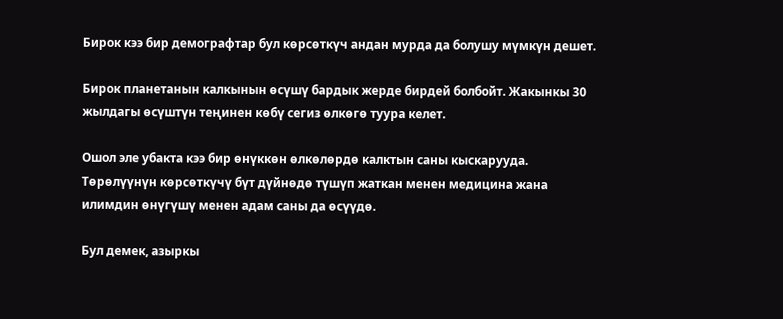Бирок кээ бир демографтар бул көрсөткүч андан мурда да болушу мүмкүн дешет.

Бирок планетанын калкынын өсүшү бардык жерде бирдей болбойт. Жакынкы 30 жылдагы өсүштүн теңинен көбү сегиз өлкөгө туура келет.

Ошол эле убакта кээ бир өнүккөн өлкөлөрдө калктын саны кыскарууда. Төрөлүүнүн көрсөткүчү бүт дүйнөдө түшүп жаткан менен медицина жана илимдин өнүгүшү менен адам саны да өсүүдө.

Бул демек, азыркы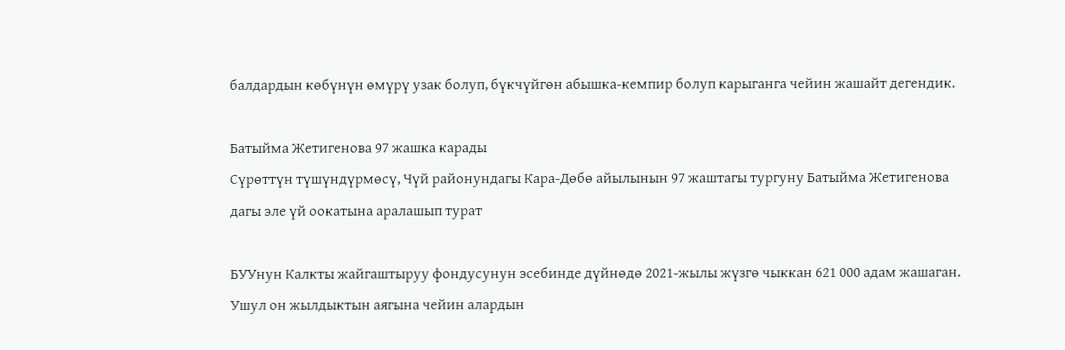балдардын көбүнүн өмүрү узак болуп, бүкчүйгөн абышка-кемпир болуп карыганга чейин жашайт дегендик.

Батыйма Жетигенова 97 жашка карады
Сүрөттүн түшүндүрмөсү, Чүй районундагы Кара-Дөбө айылынын 97 жаштагы тургуну Батыйма Жетигенова дагы эле үй оокатына аралашып турат

БУУнун Калкты жайгаштыруу фондусунун эсебинде дүйнөдө 2021-жылы жүзгө чыккан 621 000 адам жашаган. Ушул он жылдыктын аягына чейин алардын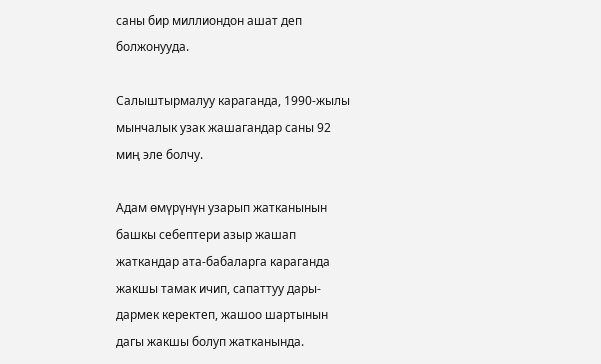саны бир миллиондон ашат деп болжонууда.

Салыштырмалуу караганда, 1990-жылы мынчалык узак жашагандар саны 92 миң эле болчу.

Адам өмүрүнүн узарып жатканынын башкы себептери азыр жашап жаткандар ата-бабаларга караганда жакшы тамак ичип, сапаттуу дары-дармек керектеп, жашоо шартынын дагы жакшы болуп жатканында.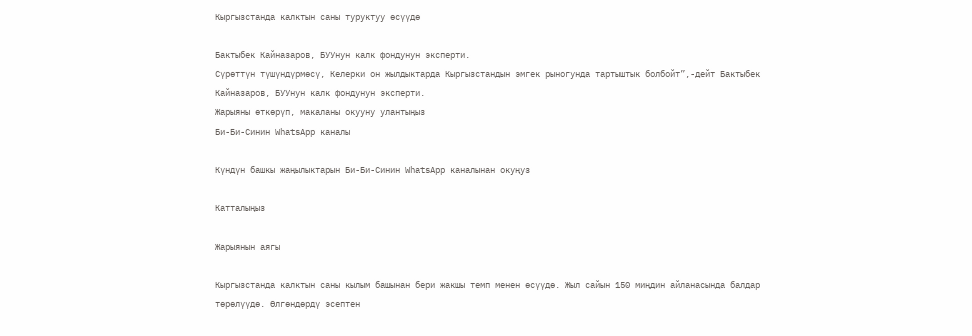Кыргызстанда калктын саны туруктуу өсүүдө

Бактыбек Кайназаров, БУУнун калк фондунун эксперти.
Сүрөттүн түшүндүрмөсү, Келерки он жылдыктарда Кыргызстандын эмгек рыногунда тартыштык болбойт”,-дейт Бактыбек Кайназаров, БУУнун калк фондунун эксперти.
Жарыяны өткөрүп, макаланы окууну улантыңыз
Би-Би-Синин WhatsApp каналы

Күндүн башкы жаңылыктарын Би-Би-Синин WhatsApp каналынан окуңуз

Катталыңыз

Жарыянын аягы

Кыргызстанда калктын саны кылым башынан бери жакшы темп менен өсүүдө. Жыл сайын 150 миңдин айланасында балдар төрөлүүдө. Өлгөндөрдү эсептен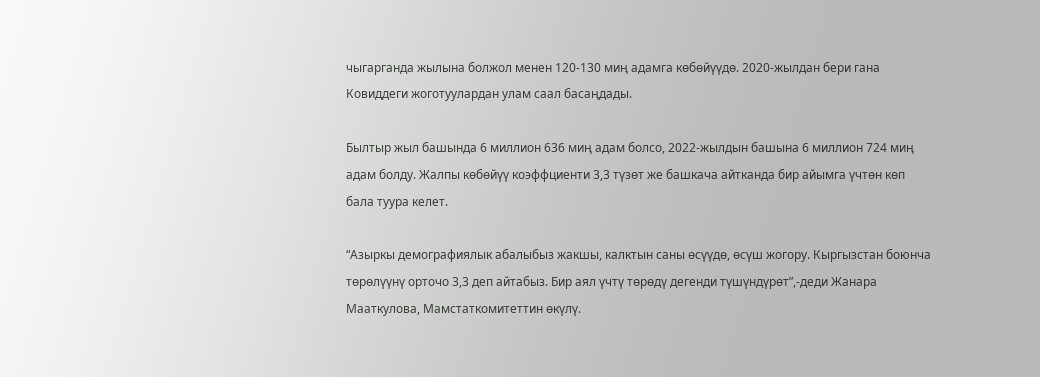чыгарганда жылына болжол менен 120-130 миң адамга көбөйүүдө. 2020-жылдан бери гана Ковиддеги жоготуулардан улам саал басаңдады.

Былтыр жыл башында 6 миллион 636 миң адам болсо, 2022-жылдын башына 6 миллион 724 миң адам болду. Жалпы көбөйүү коэффциенти 3,3 түзөт же башкача айтканда бир айымга үчтөн көп бала туура келет.

“Азыркы демографиялык абалыбыз жакшы, калктын саны өсүүдө, өсүш жогору. Кыргызстан боюнча төрөлүүнү орточо 3,3 деп айтабыз. Бир аял үчтү төрөдү дегенди түшүндүрөт”,-деди Жанара Мааткулова, Мамстаткомитеттин өкүлү.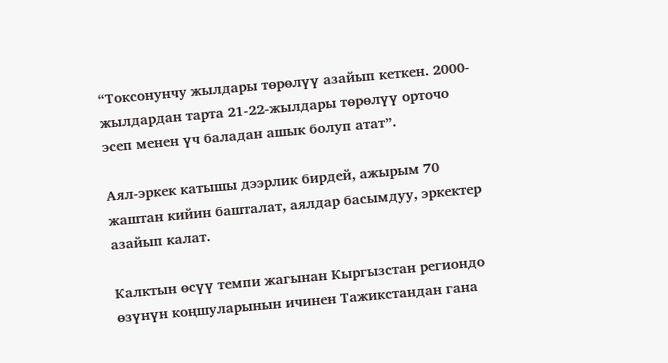“Токсонунчу жылдары төрөлүү азайып кеткен. 2000-жылдардан тарта 21-22-жылдары төрөлүү орточо эсеп менен үч баладан ашык болуп атат”.

Аял-эркек катышы дээрлик бирдей, ажырым 70 жаштан кийин башталат, аялдар басымдуу, эркектер азайып калат.

Калктын өсүү темпи жагынан Кыргызстан региондо өзүнүн коңшуларынын ичинен Тажикстандан гана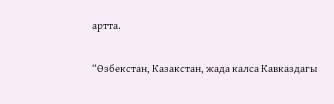артта.

“Өзбекстан, Казакстан, жада калса Кавказдагы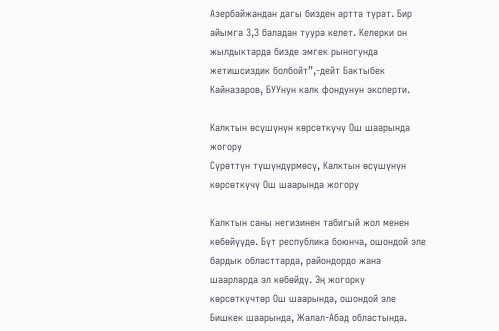Азербайжандан дагы бизден артта турат. Бир айымга 3,3 баладан туура келет. Келерки он жылдыктарда бизде эмгек рыногунда жетишсиздик болбойт”,-дейт Бактыбек Кайназаров, БУУнун калк фондунун эксперти.

Калктын өсүшүнүн көрсөткүчү Ош шаарында жогору
Сүрөттүн түшүндүрмөсү, Калктын өсүшүнүн көрсөткүчү Ош шаарында жогору

Калктын саны негизинен табигый жол менен көбөйүүдө. Бүт республика боюнча, ошондой эле бардык областтарда, райондордо жана шаарларда эл көбөйдү. Эң жогорку көрсөткүчтөр Ош шаарында, ошондой эле Бишкек шаарында, Жалал-Абад областында.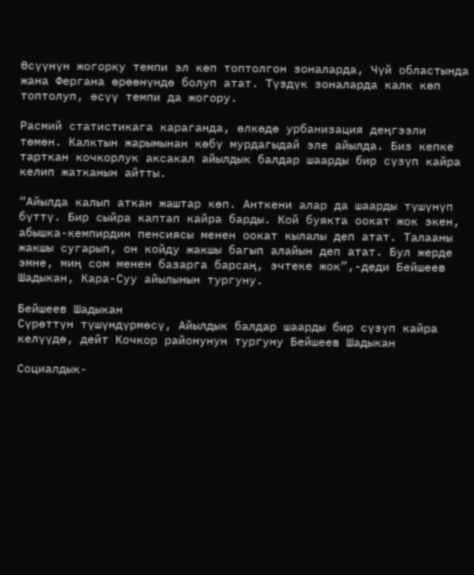Өсүүнүн жогорку темпи эл көп топтолгон зоналарда, Чүй областында жана Фергана өрөөнүндө болуп атат. Түздүк зоналарда калк көп топтолуп, өсүү темпи да жогору.

Расмий статистикага караганда, өлкөдө урбанизация деңгээли төмөн. Калктын жарымынан көбү мурдагыдай эле айылда. Биз кепке тарткан кочкорлук аксакал айылдык балдар шаарды бир сүзүп кайра келип жатканын айтты.

“Айылда калып аткан жаштар көп. Анткени алар да шаарды түшүнүп бүттү. Бир сыйра каптап кайра барды. Кой буякта оокат жок экен, абышка-кемпирдин пенсиясы менен оокат кылалы деп атат. Талааны жакшы сугарып, он койду жакшы багып алайын деп атат. Бул жерде эмне, миң сом менен базарга барсаң, эчтеке жок”,-деди Бейшеев Шадыкан, Кара-Суу айылынын тургуну.

Бейшеев Шадыкан
Сүрөттүн түшүндүрмөсү, Айылдык балдар шаарды бир сүзүп кайра келүүдө, дейт Кочкор районунун тургуну Бейшеев Шадыкан

Социалдык-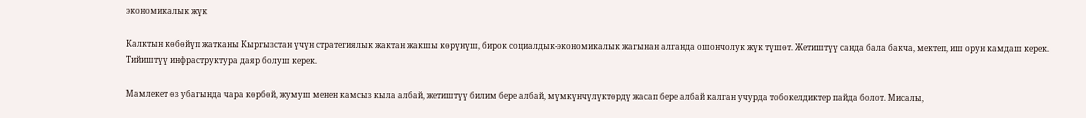экономикалык жүк

Калктын көбөйүп жатканы Кыргызстан үчүн стратегиялык жактан жакшы көрүнүш, бирок социалдык-экономикалык жагынан алганда ошончолук жүк түшөт. Жетиштүү санда бала бакча, мектеп, иш орун камдаш керек. Тийиштүү инфраструктура даяр болуш керек.

Мамлекет өз убагында чара көрбөй, жумуш менен камсыз кыла албай, жетиштүү билим бере албай, мүмкүнчүлүктөрдү жасап бере албай калган учурда тобокелдиктер пайда болот. Мисалы,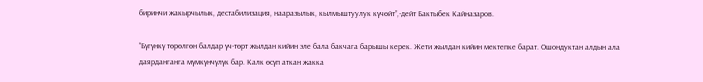биринчи жакырчылык, дестабилизация, нааразылык, кылмыштуулук күчөйт”,-дейт Бактыбек Кайназаров.

“Бүгүнкү төрөлгөн балдар үч-төрт жылдан кийин эле бала бакчага барышы керек. Жети жылдан кийин мектепке барат. Ошондуктан алдын ала даярданганга мүмкүнчүлүк бар. Калк өсүп аткан жакка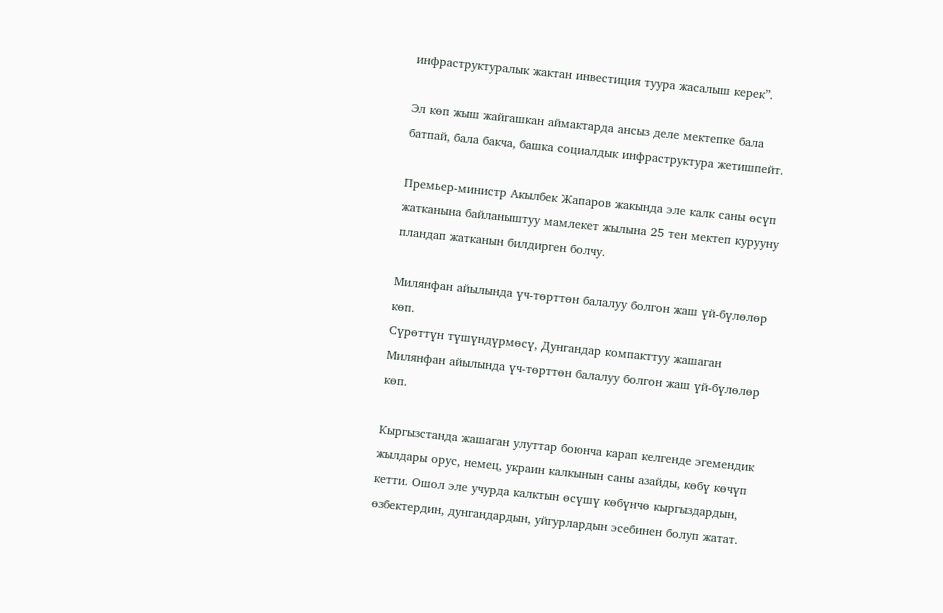инфраструктуралык жактан инвестиция туура жасалыш керек”.

Эл көп жыш жайгашкан аймактарда ансыз деле мектепке бала батпай, бала бакча, башка социалдык инфраструктура жетишпейт.

Премьер-министр Акылбек Жапаров жакында эле калк саны өсүп жатканына байланыштуу мамлекет жылына 25 тен мектеп курууну пландап жатканын билдирген болчу.

Милянфан айылында үч-төрттөн балалуу болгон жаш үй-бүлөлөр көп.
Сүрөттүн түшүндүрмөсү, Дунгандар компакттуу жашаган Милянфан айылында үч-төрттөн балалуу болгон жаш үй-бүлөлөр көп.

Кыргызстанда жашаган улуттар боюнча карап келгенде эгемендик жылдары орус, немец, украин калкынын саны азайды, көбү көчүп кетти. Ошол эле учурда калктын өсүшү көбүнчө кыргыздардын, өзбектердин, дунгандардын, уйгурлардын эсебинен болуп жатат.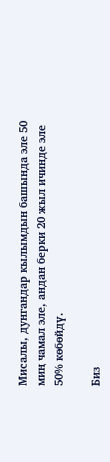Мисалы, дунгандар кылымдын башында эле 50 миң чамал эле, андан берки 20 жыл ичинде эле 50% көбөйдү.

Биз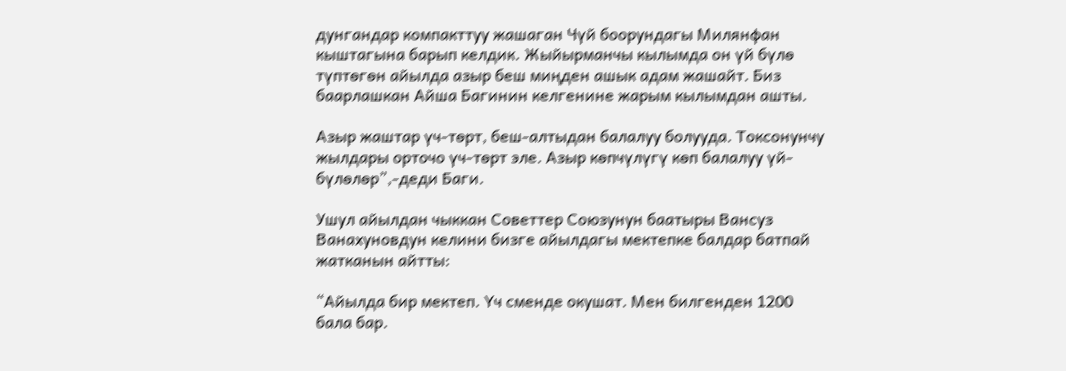дунгандар компакттуу жашаган Чүй боорундагы Милянфан кыштагына барып келдик. Жыйырманчы кылымда он үй бүлө түптөгөн айылда азыр беш миңден ашык адам жашайт. Биз баарлашкан Айша Багинин келгенине жарым кылымдан ашты.

Азыр жаштар үч-төрт, беш-алтыдан балалуу болууда. Токсонунчу жылдары орточо үч-төрт эле. Азыр көпчүлүгү көп балалуу үй-бүлөлөр”,-деди Баги.

Ушул айылдан чыккан Советтер Союзунун баатыры Вансуз Ванахуновдун келини бизге айылдагы мектепке балдар батпай жатканын айтты:

“Айылда бир мектеп. Үч сменде окушат. Мен билгенден 1200 бала бар.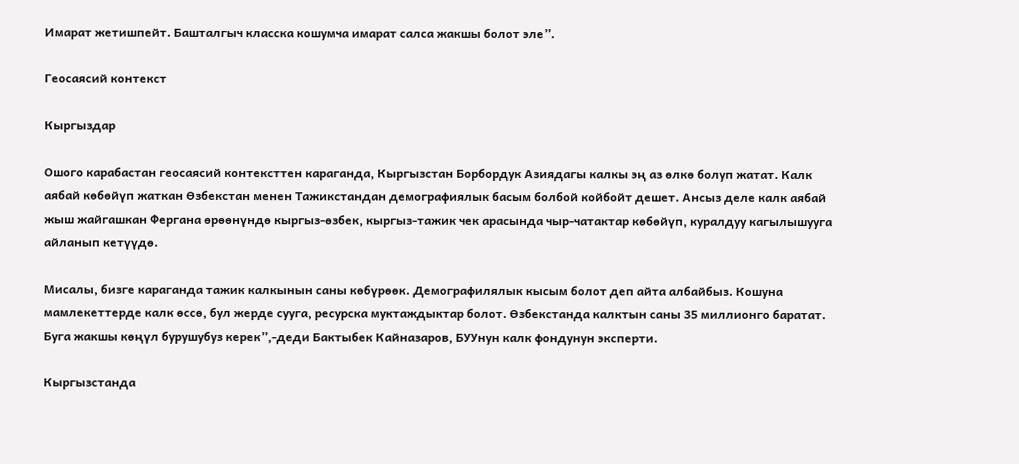Имарат жетишпейт. Башталгыч класска кошумча имарат салса жакшы болот эле”.

Геосаясий контекст

Кыргыздар

Ошого карабастан геосаясий контексттен караганда, Кыргызстан Борбордук Азиядагы калкы эң аз өлкө болуп жатат. Калк аябай көбөйүп жаткан Өзбекстан менен Тажикстандан демографиялык басым болбой койбойт дешет. Ансыз деле калк аябай жыш жайгашкан Фергана өрөөнүндө кыргыз-өзбек, кыргыз-тажик чек арасында чыр-чатактар көбөйүп, куралдуу кагылышууга айланып кетүүдө.

Мисалы, бизге караганда тажик калкынын саны көбүрөөк. Демографилялык кысым болот деп айта албайбыз. Кошуна мамлекеттерде калк өссө, бул жерде сууга, ресурска муктаждыктар болот. Өзбекстанда калктын саны 35 миллионго баратат. Буга жакшы көңүл бурушубуз керек”,-деди Бактыбек Кайназаров, БУУнун калк фондунун эксперти.

Кыргызстанда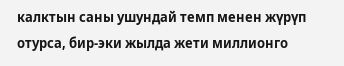калктын саны ушундай темп менен жүрүп отурса, бир-эки жылда жети миллионго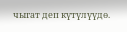чыгат деп күтүлүүдө.